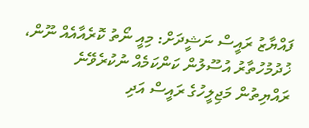ފައްޔާޒު ރައީސް ނަޝީދަށް: މިއީ ނޯތު ކޮރެއާއެއް ނޫން، ޚުދުމުހުތާރު އުސޫލުން ކަންކަމެއް ނުކުރެވޭނެ
ރައްޔިތުން މަޖިލީހުގެ ރައީސް އަދި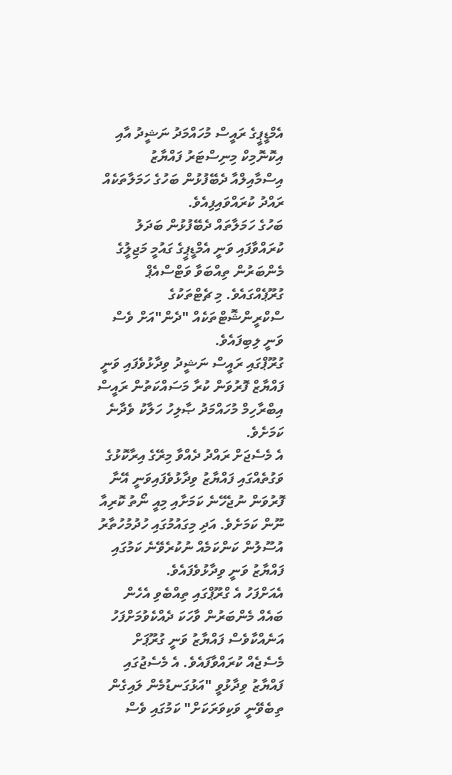އެމްޑީޕީގެ ރައީސް މުހައްމަދު ނަޝީދު އާއި އިކޮނޮމިކް މިނިސްޓަރު ފައްޔާޒު އިސްމާއިލްއާ ދެބޭފުޅުން ބަހުގެ ހަމަލާތަކެއް ރައްދު ކުރައްވައިފިއެވެ.
ބަހުގެ ހަމަލާތައް ދެބޭފުޅުން ބަދަލު ކުރައްވާފައި ވަނީ އެމްޑީޕީގެ ގައުމީ މަޖިލީުގެ މެންބަރުން ތިއްބަވާ ވަޓްސްއެޕް ގުރޫޕެއްގައެވެ. މި ޗެޓްތަކުގެ ސްކްރީންޝޮޓްތަކެއް "ދެން"އަށް ވެސް ވަނީ ލިބިފައެވެ.
ގުރޫޕްގައި ރައީސް ނަޝީދު ވިދާޅުވެފައި ވަނީ ފައްޔާޒް ފޮރުވަން ކުރާ މަސައްކަތުން ރައީސް އިބްރާހިމް މުހައްމަދު ޞާލިހު ހަލާކު ވެދާނެ ކަމަށެވެ.
އެ މެސެޖަށް ރައްދު ދެއްވާ މިރޭގެ އިރާކޮޅުގެ ވަގުތެއްގައި ފައްޔާޒު ވިދާޅުވެފައިވަނީ އޭނާ ފޮރުވަން ނުޖެހޭނެ ކަމަށާއި މިއީ ނޯތު ކޮރިއާ ނޫން ކަމަށެވެ. އަދި މިގައުމުގައި ހުދުމުހުތާރު އުސޫލުން ކަންކަމެއް ނުކުރެވޭނެ ކަމުގައި ފައްޔާޒު ވަނީ ވިދާޅުވެފައެވެ.
އެއަށްފަހު އެ ގްރޫޕްގައި ތިއްބެވި އެހެން ބައެއް މެންބަރުން ވާހަކަ ދެއްކެވުމަށްފަހު އަނެއްކާވެސް ފައްޔާޒު ވަނީ ގުރޫޕަށް މެސެޖެއް ކުރައްވާފައެވެ. އެ މެސެޖުގައި ފައްޔާޒު ވިދާޅުވީ "އަޅުގަނޑުމެން ލައިގެން ތިބެވޭނީ ވަކިވަރަކަށް" ކަމުގައި ވެސް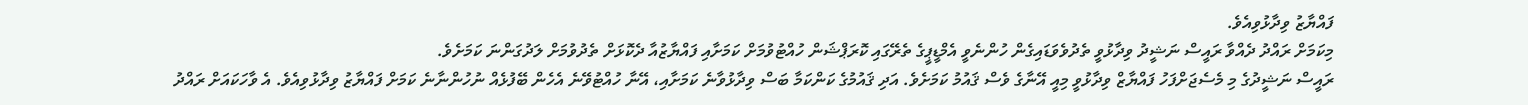ފައްޔާޒު ވިދާޅުވިއެވެ.
މިކަމަށް ރައްދު ދެއްވާ ރައީސް ނަޝީދު ވިދާޅުވީ ތެދުވެވަޑައިގެން ހުންނެވީ އެމްޑީޕީގެ ތެރޭގައި ކޮރަޕްޝަން ހުއްޓުވުމަށް ކަމަށާއި ފައްޔާޒުއާ ދެކޮޅަށް ތެދުވުމަށް ލަދުގަންނަ ކަމަށެވެ.
ރައީސް ނަޝީދުގެ މި މެސެޖަށްފަހު ފައްޔާޒް ވިދާޅުވީ މިއީ އޭނާގެ ވެސް ޤައުމު ކަމަށެވެ. އަދި ޤައުމުގެ ކަންކަމާ ބަސް ވިދާޅުވާނެ ކަމަށާއި، އޭނާ ހުއްޓުވޭނެ އެހެން ބޭފުޅެއް ނުހުންނާނެ ކަމަށް ފައްޔާޒު ވިދާޅުވިއެވެ. އެ ވާހަކައަށް ރައްދު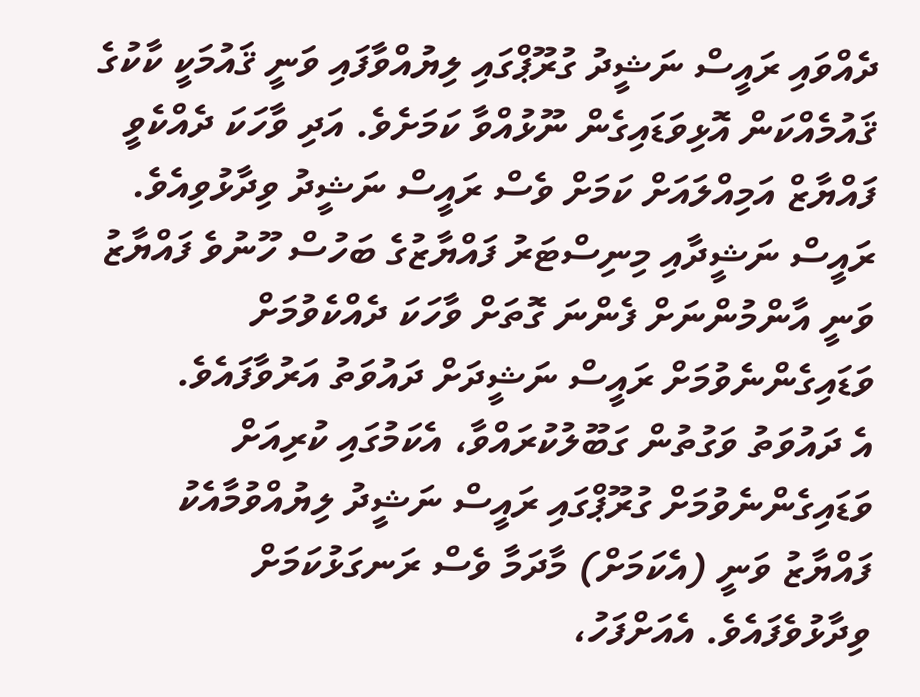ދެއްވައި ރައީސް ނަޝީދު ގުރޫޕްގައި ލިޔުއްވާފައި ވަނީ ޤައުމަކީ ކާކުގެ ޤައުމެއްކަން އޮޅިވަޑައިގެން ނޫޅުއްވާ ކަމަށެވެ. އަދި ވާހަކަ ދެއްކެވީ ފައްޔާޒް އަމިއްލައަށް ކަމަށް ވެސް ރައީސް ނަޝީދު ވިދާޅުވިއެވެ.
ރައީސް ނަޝީދާއި މިނިސްޓަރު ފައްޔާޒުގެ ބަހުސް ހޫނުވެ ފައްޔާޒު ވަނީ އާންމުންނަށް ފެންނަ ގޮތަށް ވާހަކަ ދެއްކެވުމަށް ވަޑައިގެންނެވުމަށް ރައީސް ނަޝީދަށް ދައުވަތު އަރުވާފައެވެ.
އެ ދައުވަތު ވަގުތުން ގަބޫލުކުރައްވާ، އެކަމުގައި ކުރިއަށް ވަޑައިގެންނެވުމަށް ގުރޫޕްގައި ރައީސް ނަޝީދު ލިޔުއްވުމާއެކު ފައްޔާޒު ވަނީ (އެކަމަށް) މާދަމާ ވެސް ރަނގަޅުކަމަށް ވިދާޅުވެފައެވެ. އެއަށްފަހު،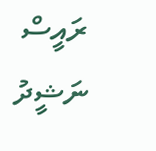ރައީސް ނަޝީދު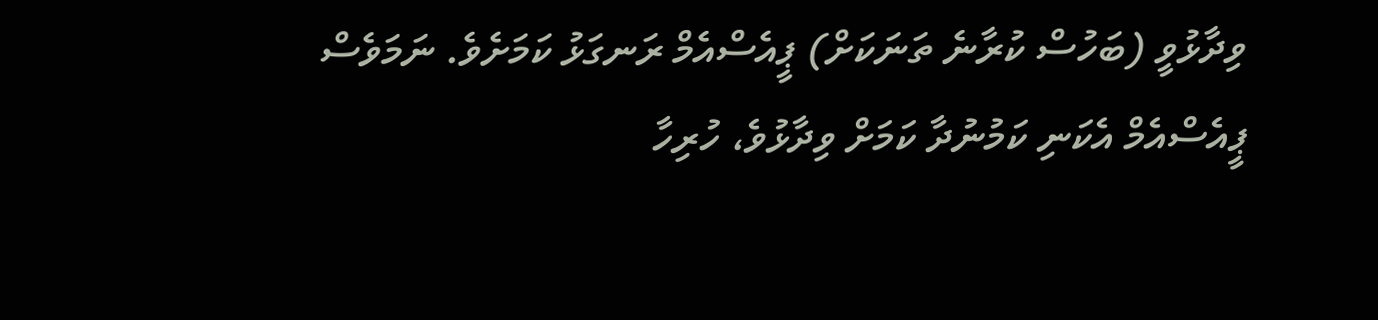ވިދާޅުވީ (ބަހުސް ކުރާނެ ތަނަކަށް) ޕީއެސްއެމް ރަނގަޅު ކަމަށެވެ. ނަމަވެސް ޕީއެސްއެމް އެކަނި ކަމުނުދާ ކަމަށް ވިދާޅުވެ، ހުރިހާ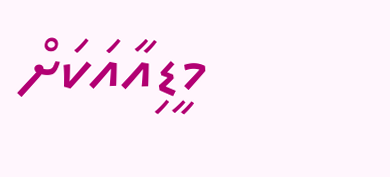މީޑިއާއަކަށް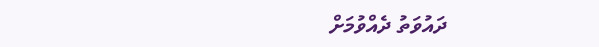ދައުވަތު ދެއްވުމަށް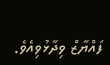ފައްޔާޒް ވިދާޅުވިއެވެ.